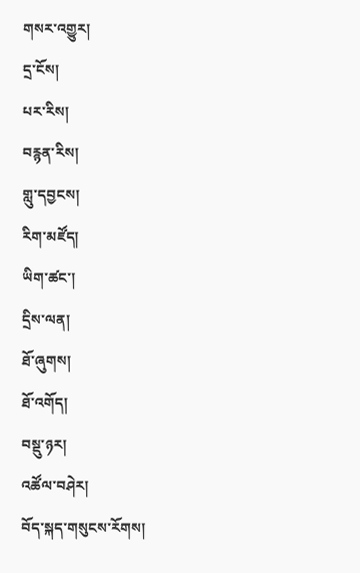གསར་འགྱུར།
དྲ་ངོས།
པར་རིས།
བརྙན་རིས།
གླུ་དབྱངས།
རིག་མཛོད།
ཡིག་ཚང་།
དྲིས་ལན།
ཐོ་ཞུགས།
ཐོ་འགོད།
བསྡུ་ཉར།
འཚོལ་བཤེར།
བོད་སྐད་གསུངས་རོགས།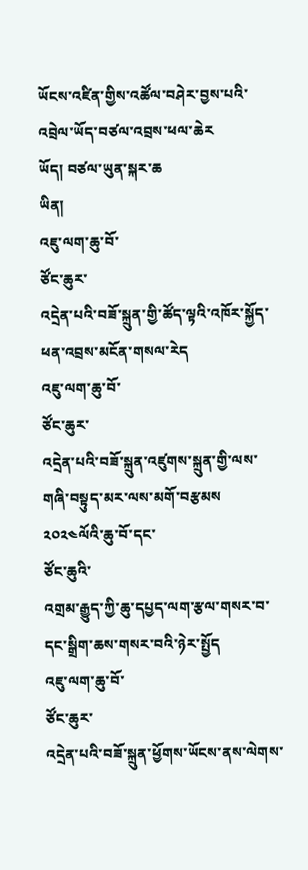ཡོངས་འཛིན་གྱིས་འཚོལ་བཤེར་བྱས་པའི་འབྲེལ་ཡོད་བཙལ་འབྲས་ཕལ་ཆེར
ཡོད། བཙལ་ཡུན་སྐར་ཆ
ཡིན།
འཇུ་ལག་ཆུ་བོ་
ཙོང་ཆུར་
འདྲེན་པའི་བཟོ་སྐྲུན་གྱི་ཚོད་ལྟའི་འཁོར་སྐྱོད་ཕན་འབྲས་མངོན་གསལ་རེད
འཇུ་ལག་ཆུ་བོ་
ཙོང་ཆུར་
འདྲེན་པའི་བཟོ་སྐྲུན་འཛུགས་སྐྲུན་གྱི་ལས་གཞི་བསྟུད་མར་ལས་མགོ་བརྩམས
༢༠༢༤ལོའི་ཆུ་བོ་དང་
ཙོང་ཆུའི་
འགྲམ་རྒྱུད་ཀྱི་ཆུ་དཔྱད་ལག་རྩལ་གསར་བ་དང་སྒྲིག་ཆས་གསར་བའི་ཉེར་སྤྱོད
འཇུ་ལག་ཆུ་བོ་
ཙོང་ཆུར་
འདྲེན་པའི་བཟོ་སྐྲུན་ཕྱོགས་ཡོངས་ནས་ལེགས་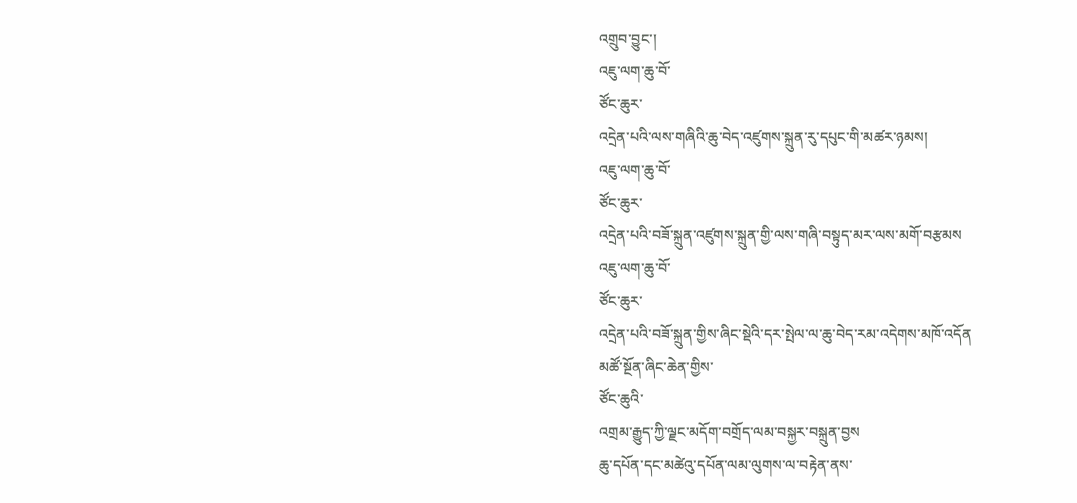འགྲུབ་བྱུང་།
འཇུ་ལག་ཆུ་བོ་
ཙོང་ཆུར་
འདྲེན་པའི་ལས་གཞིའི་ཆུ་བེད་འཛུགས་སྐྲུན་རུ་དཔུང་གི་མཚར་ཉམས།
འཇུ་ལག་ཆུ་བོ་
ཙོང་ཆུར་
འདྲེན་པའི་བཟོ་སྐྲུན་འཛུགས་སྐྲུན་གྱི་ལས་གཞི་བསྟུད་མར་ལས་མགོ་བརྩམས
འཇུ་ལག་ཆུ་བོ་
ཙོང་ཆུར་
འདྲེན་པའི་བཟོ་སྐྲུན་གྱིས་ཞིང་སྡེའི་དར་སྤེལ་ལ་ཆུ་བེད་རམ་འདེགས་མཁོ་འདོན
མཚོ་སྔོན་ཞིང་ཆེན་གྱིས་
ཙོང་ཆུའི་
འགྲམ་རྒྱུད་ཀྱི་ལྗང་མདོག་བགྲོད་ལམ་བསྐྱར་བསྐྲུན་བྱས
ཆུ་དཔོན་དང་མཚེའུ་དཔོན་ལམ་ལུགས་ལ་བརྟེན་ནས་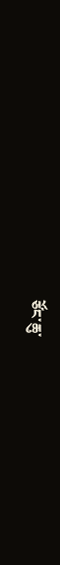ཙོང་ཆུ་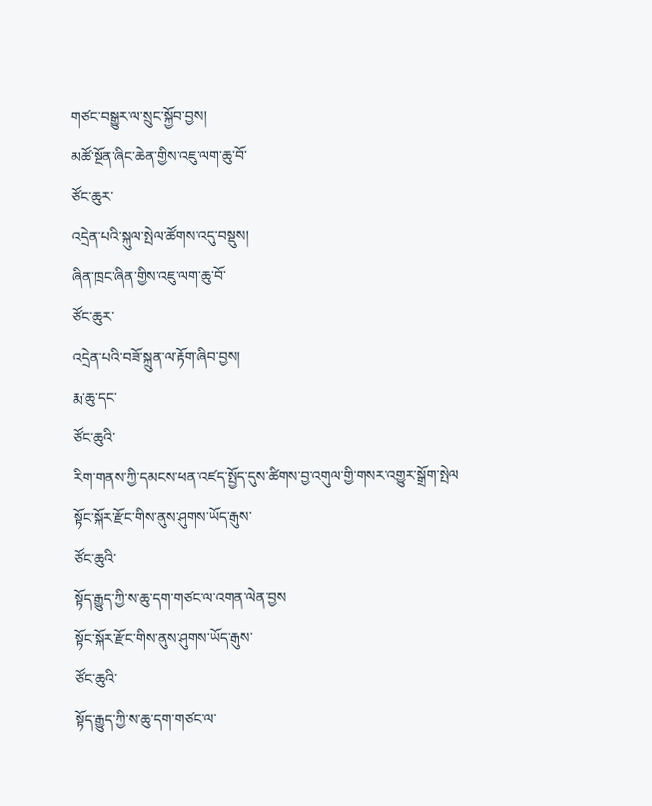གཙང་བསྒྱུར་ལ་སྲུང་སྐྱོབ་བྱས།
མཚོ་སྔོན་ཞིང་ཆེན་གྱིས་འཇུ་ལག་ཆུ་བོ་
ཙོང་ཆུར་
འདྲེན་པའི་སྐུལ་སྤེལ་ཚོགས་འདུ་བསྡུས།
ཞིན་ཁྲང་ཞིན་གྱིས་འཇུ་ལག་ཆུ་བོ་
ཙོང་ཆུར་
འདྲེན་པའི་བཟོ་སྐྲུན་ལ་རྟོག་ཞིབ་བྱས།
རྨ་ཆུ་དང་
ཙོང་ཆུའི་
རིག་གནས་ཀྱི་དམངས་ཕན་འཛད་སྤྱོད་དུས་ཚིགས་བྱ་འགུལ་གྱི་གསར་འགྱུར་སྒྲོག་སྤེལ
སྟོང་སྐོར་རྫོང་གིས་ནུས་ཤུགས་ཡོད་རྒུས་
ཙོང་ཆུའི་
སྟོད་རྒྱུད་ཀྱི་ས་ཆུ་དག་གཙང་ལ་འགན་ལེན་བྱས
སྟོང་སྐོར་རྫོང་གིས་ནུས་ཤུགས་ཡོད་རྒུས་
ཙོང་ཆུའི་
སྟོད་རྒྱུད་ཀྱི་ས་ཆུ་དག་གཙང་ལ་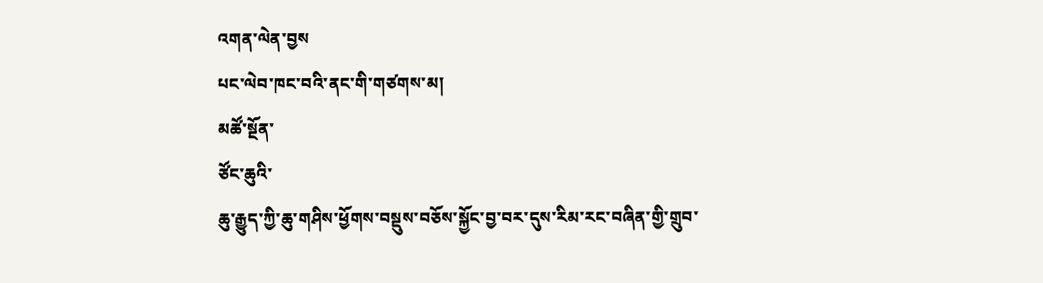འགན་ལེན་བྱས
པང་ལེབ་ཁང་བའི་ནང་གི་གཙགས་མ།
མཚོ་སྔོན་
ཙོང་ཆུའི་
ཆུ་རྒྱུད་ཀྱི་ཆུ་གཤིས་ཕྱོགས་བསྡུས་བཅོས་སྐྱོང་བྱ་བར་དུས་རིམ་རང་བཞིན་གྱི་གྲུབ་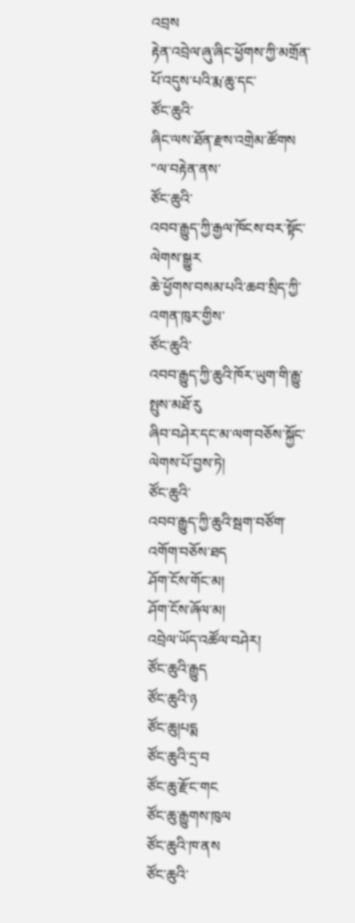འབྲས
རྟེན་འབྲེལ་ཞུ་ཞིང་ཕྱོགས་ཀྱི་མགྲོན་པོ་འདུས་པའི་རྨ་ཆུ་དང་
ཙོང་ཆུའི་
ཞིང་ལས་ཐོན་རྫས་འགྲེམ་ཚོགས
"ལ་བརྟེན་ནས་
ཙོང་ཆུའི་
འབབ་རྒྱུད་ཀྱི་རྒྱལ་ཁོངས་བར་སྟོང་ལེགས་སྒྱུར
ཆེ་ཕྱོགས་བསམ་པའི་ཆབ་སྲིད་ཀྱི་འགན་ཁུར་གྱིས་
ཙོང་ཆུའི་
འབབ་རྒྱུད་ཀྱི་ཆུའི་ཁོར་ཡུག་གི་རྒྱུ་སྤུས་མཐོ་རུ
ཞིབ་བཤེར་དང་མ་ལག་བཅོས་སྐྱོང་ལེགས་པོ་བྱས་ཏེ།
ཙོང་ཆུའི་
འབབ་རྒྱུད་ཀྱི་ཆུའི་སྦག་བཙོག་འགོག་བཅོས་ཐད
ཤོག་ངོས་གོང་མ།
ཤོག་ངོས་ཞོལ་མ།
འབྲེལ་ཡོད་འཚོལ་བཤེར།
ཙོང་ཆུའི་རྒྱུད
ཙོང་ཆུའི་ཉ
ཙོང་ཆུ།པདྨ
ཙོང་ཆུའི་དྲ་བ
ཙོང་ཆུ་རྫོང་གང
ཙོང་ཆུ་རྒྱུགས་ཁུལ
ཙོང་ཆུའི་ཁ་ནས
ཙོང་ཆུའི་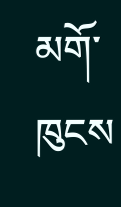མགོ་ཁུངས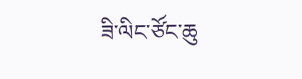ཟི་ལིང་ཙོང་ཆུ